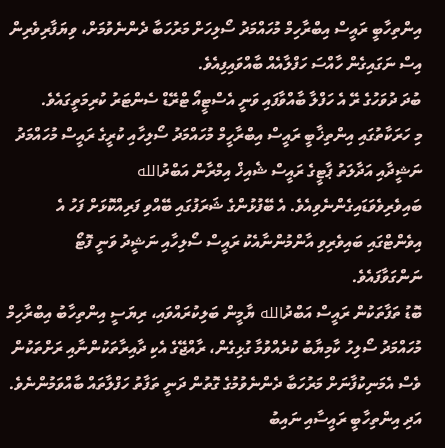އިންތިހާބީ ރައީސް އިބްރާހިމް މުހައްމަދު ސޯލިހަށް މަރުހަބާ ދެންނެވުމަށް، ވިޔަފާރިވެރިން އިސް ނަގައިގެން ހާއްސަ ހަފްލާއެއް ބާއްވައިފިއެވެ.
ބުދަ ދުވަހުގެ ރޭ އެ ހަފްލާ ބާއްވާފައި ވަނީ އެސްޓީއޯ ޓްރޭޑް ސެންޓަރު ކުރިމަތީގައެވެ.
މި ހަރަކާތުގައި އިންތިޚާބީ ރައީސް އިބްރާހީމް މުހައްމަދު ސޯލިހާއި ކުރީގެ ރައީސް މުހައްމަދު ނަޝީދާއި އަދާލަތު ޕާޓީގެ ރައީސް ޝެއިޚް އިމްރާން އަބްދުالله ބައިވެރިވެވަޑައިގެންނެވިއެވެ. އެ ބޭފުޅުންގެ ޝަރަފުގައި ބޭއްވި ފަރިއްކޮޅަށް ފަހު އެ އިވެންޓްގައި ބައިވެރިވި އާންމުންނާއެކު ރައީސް ސޯލިހާއި ނަޝީދު ވަނީ ފޮޓޯ ނަންގަވާފައެވެ.
ބޮޑު ތަފާތަކުން ރައީސް އަބްދުالله ޔާމީން ބަލިކުރައްވައި، ރިޔަސީ އިންތިހާބު އިބްރާހިމް މުހައްމަދު ސޯލިހު ކާމިޔާބު ކުރެއްވުމާ ގުޅިގެން، ރާއްޖޭގެ އެކި ދާއިރާތަކުންނާއި ރަށްތަކުން ވެސް އެމަނިކުފާނަށް މަރުހަބާ ދެންނެވުމުގެ ގޮތުން ދަނީ ތަފާތު ހަފްލާތައް ބާއްވަމުންނެވެ. އަދި އިންތިހާބީ ރައީސާއި ނައިބު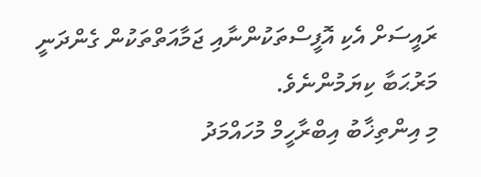ރައީސަށް އެކި އޮފީސްތަކުންނާއި ޖަމާއަތްތަކުން ގެންދަނީ މަރުޙަބާ ކިޔަމުންނެވެ.
މި އިންތިޚާބު އިބްރާހީމް މުހައްމަދު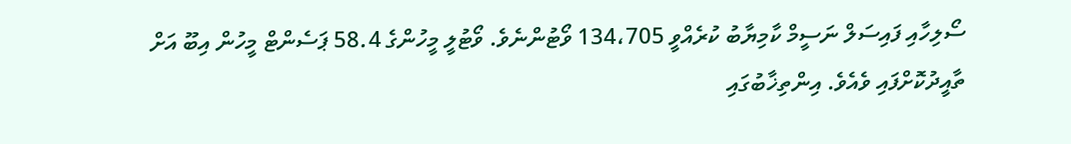ސޯލިހާއި ފައިސަލް ނަސީމް ކާމިޔާބު ކުރެއްވީ 134،705 ވޯޓުންނެވެ. ވޯޓުލީ މީހުންގެ 58.4 ޕަސެންޓް މީހުން އިބޫ އަށް ތާއީދުކޮށްފައި ވެއެވެ. އިންތިޚާބުގައި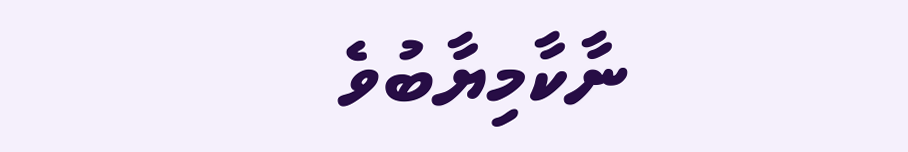ނާކާމިޔާބުވެ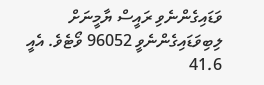ވަޑައިގެންނެވި ރައީސް ޔާމީނަށް ލިބިވަޑައިގެންނެވީ 96052 ވޯޓެވެ. އެއީ 41.6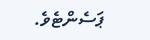ޕަސެންޓެވެ.